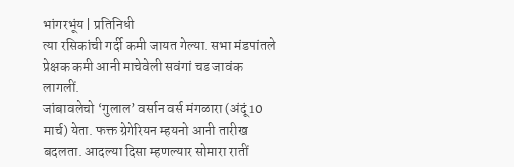भांगरभूंय | प्रतिनिधी
त्या रसिकांची गर्दी कमी जायत गेल्या. सभा मंडपांतले प्रेक्षक कमी आनी माचेवेली सवंगां चड जावंक लागलीं.
जांबावलेचो ‘गुलाल’ वर्सान वर्स मंगळारा (अंदूं 10 मार्च) येता. फक्त ग्रेगेरियन म्हयनो आनी तारीख बदलता. आदल्या दिसा म्हणल्यार सोमारा रातीं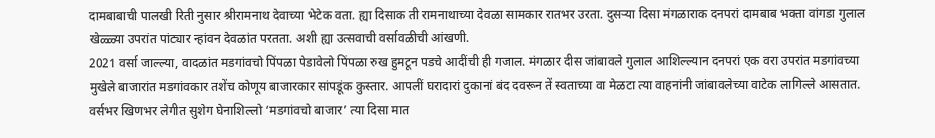दामबाबाची पालखी रिती नुसार श्रीरामनाथ देवाच्या भेटेक वता. ह्या दिसाक ती रामनाथाच्या देवळा सामकार रातभर उरता. दुसऱ्या दिसा मंगळाराक दनपरां दामबाब भक्ता वांगडा गुलाल खेळ्ळ्या उपरांत पांट्यार न्हांवन देवळांत परतता. अशी ह्या उत्सवाची वर्सावळीची आंखणी.
2021 वर्सा जाल्ल्या, वादळांत मडगांवचो पिंपळा पेडावेलो पिंपळा रुख हुमटून पडचे आदींची ही गजाल. मंगळार दीस जांबावले गुलाल आशिल्ल्यान दनपरां एक वरा उपरांत मडगांवच्या मुखेले बाजारांत मडगांवकार तशेंच कोणूय बाजारकार सांपडूंक कुस्तार. आपलीं घरादारां दुकानां बंद दवरून तें स्वताच्या वा मेळटा त्या वाहनांनी जांबावलेच्या वाटेक लागिल्ले आसतात. वर्सभर खिणभर लेगीत सुशेग घेनाशिल्लो ‘मडगांवचो बाजार’ त्या दिसा मात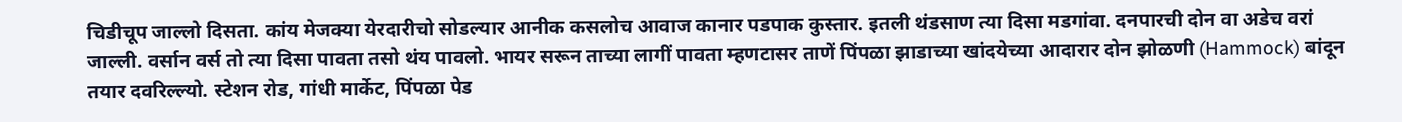चिडीचूप जाल्लो दिसता. कांय मेजक्या येरदारीचो सोडल्यार आनीक कसलोच आवाज कानार पडपाक कुस्तार. इतली थंडसाण त्या दिसा मडगांवा. दनपारची दोन वा अडेच वरां जाल्ली. वर्सान वर्स तो त्या दिसा पावता तसो थंय पावलो. भायर सरून ताच्या लागीं पावता म्हणटासर ताणें पिंपळा झाडाच्या खांदयेच्या आदारार दोन झोळणी (Hammock) बांदून तयार दवरिल्ल्यो. स्टेशन रोड, गांधी मार्केट, पिंपळा पेड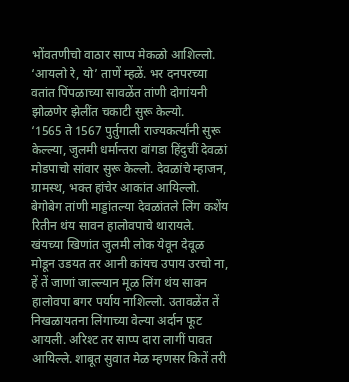भोंवतणीचो वाठार साप्प मेकळो आशिल्लो. ‘आयलो रे, यो’ ताणें म्हळें. भर दनपरच्या वतांत पिंपळाच्या सावळेंत तांणी दोगांयनी झोळणेर झेलींत चकाटी सुरू केल्यो.
‘1565 ते 1567 पुर्तुगाली राज्यकर्त्यांनी सुरू केल्ल्या, जुलमी धर्मान्तरा वांगडा हिंदुचीं देवळां मोडपाचो सांवार सुरू केल्लो. देवळांचे म्हाजन, ग्रामस्थ, भक्त हांचेर आकांत आयिल्लो. बेगोबेग तांणी माड्डांतल्या देवळांतले लिंग कशेंय रितीन थंय सावन हालोवपाचे थारायले. खंयच्या खिणांत जुलमी लोक येवून देवूळ मोडून उडयत तर आनी कांयच उपाय उरचो ना, हें तें जाणां जाल्ल्यान मूळ लिंग थंय सावन हालोवपा बगर पर्याय नाशिल्लो. उतावळेंत तें निखळायतना लिंगाच्या वेल्या अर्दान फूट आयली. अरिश्ट तर साप्प दारा लागीं पावत आयिल्ले. शाबूत सुवात मेळ म्हणसर कितें तरी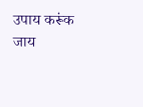उपाय करूंक जाय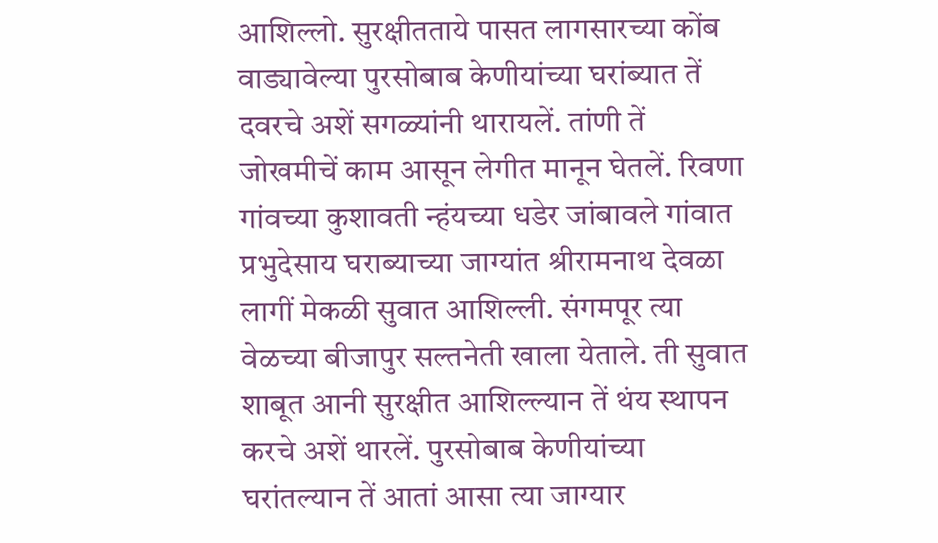आशिल्लो. सुरक्षीतताये पासत लागसारच्या कोंब वाड्यावेल्या पुरसोबाब केणीयांच्या घरांब्यात तें दवरचे अशें सगळ्यांनी थारायलें. तांणी तें जोखमीचें काम आसून लेगीत मानून घेतलें. रिवणा गांवच्या कुशावती न्हंयच्या धडेर जांबावले गांवात प्रभुदेसाय घराब्याच्या जाग्यांत श्रीरामनाथ देवळा लागीं मेकळी सुवात आशिल्ली. संगमपूर त्या वेळच्या बीजापुर सल्तनेती खाला येताले. ती सुवात शाबूत आनी सुरक्षीत आशिल्ल्यान तें थंय स्थापन करचे अशें थारलें. पुरसोबाब केणीयांच्या घरांतल्यान तें आतां आसा त्या जाग्यार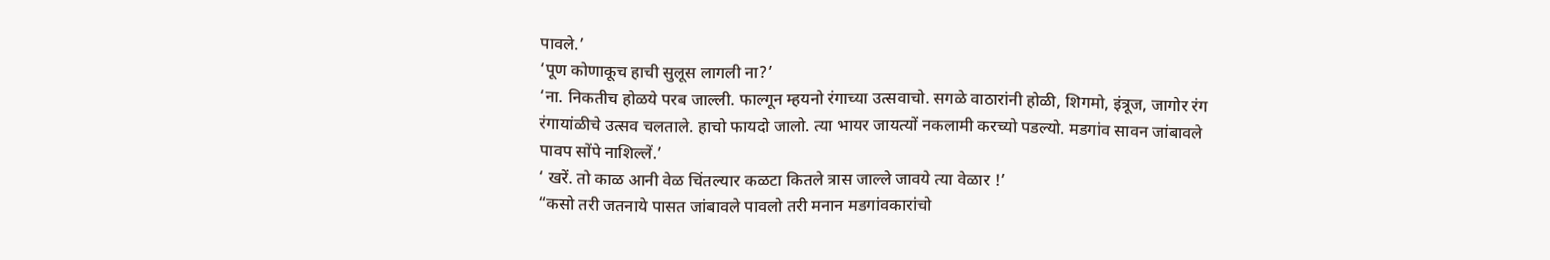पावले.’
‘पूण कोणाकूच हाची सुलूस लागली ना?’
‘ना. निकतीच होळये परब जाल्ली. फाल्गून म्हयनो रंगाच्या उत्सवाचो. सगळे वाठारांनी होळी, शिगमो, इंत्रूज, जागोर रंग रंगायांळीचे उत्सव चलताले. हाचो फायदो जालो. त्या भायर जायत्यों नकलामी करच्यो पडल्यो. मडगांव सावन जांबावले पावप सोंपे नाशिल्लें.’
‘ खरें. तो काळ आनी वेळ चिंतल्यार कळटा कितले त्रास जाल्ले जावये त्या वेळार !’
“कसो तरी जतनाये पासत जांबावले पावलो तरी मनान मडगांवकारांचो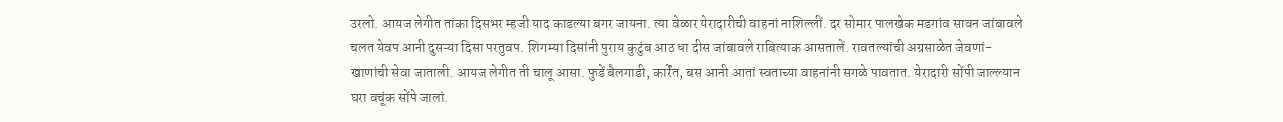उरलो. आयज लेगीत तांका दिसभर म्हजी याद काडल्या बगर जायना. त्या वेळार येरादारीची वाहनां नाशिल्लीं. दर सोमार पालखेक मडगांव सावन जांबावले चलत येवप आनी दुसऱ्या दिसा परतुवप. शिगम्या दिसांनी पुराय कुटुंब आठ धा दीस जांबावले राबित्याक आसतालें. रावतल्यांची अग्रसाळेत जेवणां-खाणांची सेवा जाताली. आयज लेगीत ती चालू आसा. फुडें बैलगाडी, कार्रेंत, बस आनी आतां स्वताच्या वाहनांनी सगळे पावतात. येरादारी सोंपी जाल्ल्यान घरा वचूंक सोंपे जालां.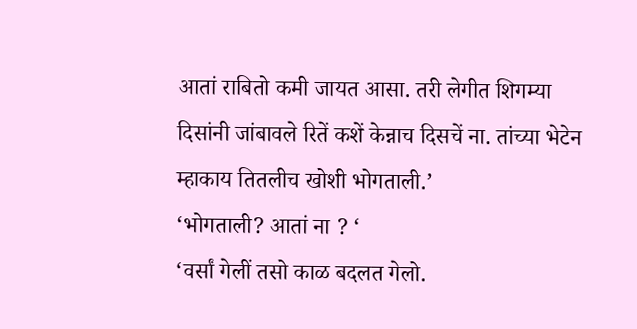आतां राबितो कमी जायत आसा. तरी लेगीत शिगम्या दिसांनी जांबावले रितें कशें केन्नाच दिसचें ना. तांच्या भेटेन म्हाकाय तितलीच खोशी भोगताली.’
‘भोगताली? आतां ना ? ‘
‘वर्सां गेलीं तसो काळ बदलत गेलो.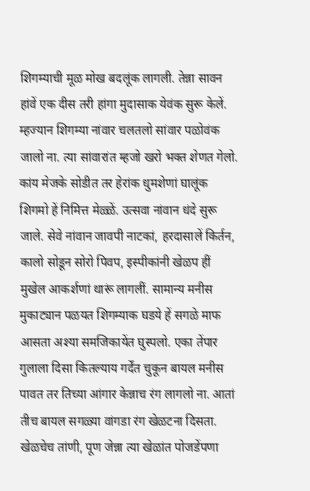शिगम्याची मूळ मोख बदलूंक लागली. तेन्ना सावन हांवें एक दीस तरी हांगा मुदासाक येवंक सुरू केलें. म्हज्यान शिगम्या नांवार चलतलो सांवार पळोवंक जालो ना. त्या सांवारांत म्हजो खरो भक्त शेणत गेलो. कांय मेजके सोडीत तर हेरांक धुमशेणां घालूंक शिगमो हें निमित्त मेळ्ळें. उत्सवा नांवान धंदे सुरू जाले. सेवे नांवान जावपी नाटकां, हरदासालें किर्तन, कालो सोडून सोरो पिवप, इस्पीकांनी खेळप हीं मुखेल आकर्शणां थारूं लागलीं. सामान्य मनीस मुकाट्यान पळयत शिगम्याक घडये हें सगळे माफ आसता अश्या समजिकायेंत घुस्पलो. एका तेंपार गुलाला दिसा कितल्याय गर्देंत चुकून बायल मनीस पावत तर तिच्या आंगार केन्नाच रंग लागलो ना. आतां तीच बायल सगळ्या वांगडा रंग खेळटना दिसता. खेळचेच तांणी, पूण जेन्ना त्या खेळांत पोजडेंपणा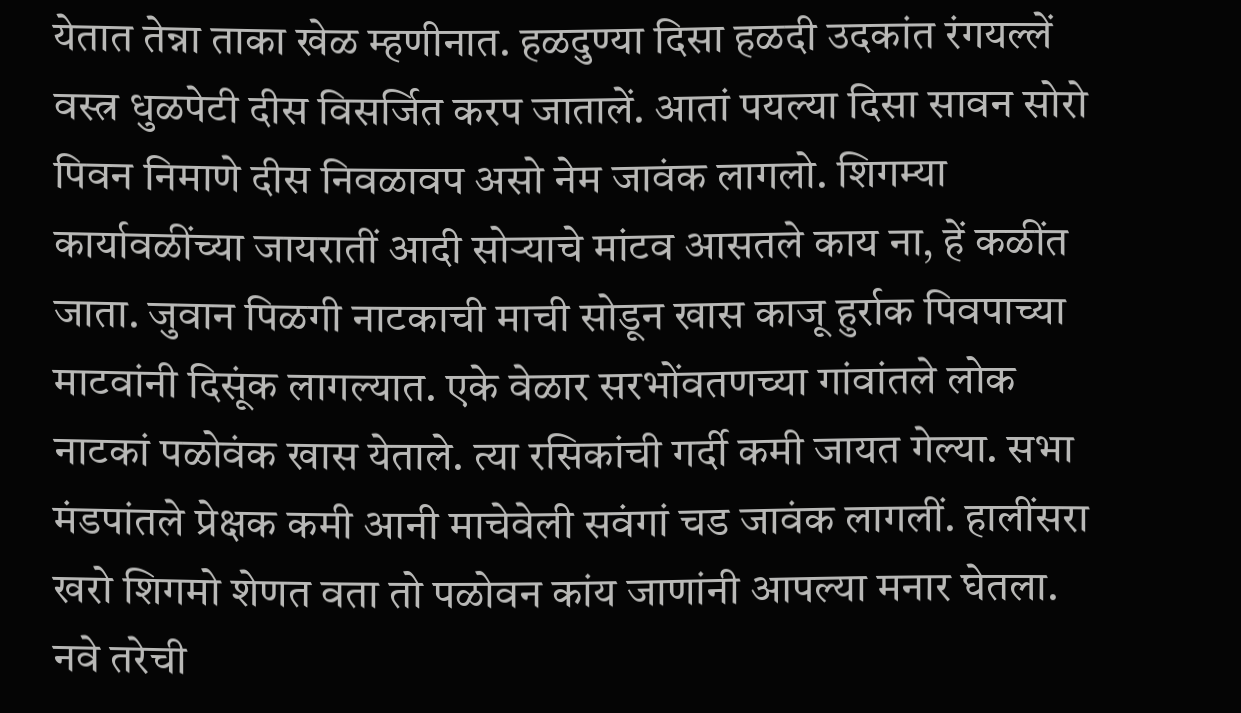येतात तेन्ना ताका खेळ म्हणीनात. हळदुण्या दिसा हळदी उदकांत रंगयल्लें वस्त्र धुळपेटी दीस विसर्जित करप जातालें. आतां पयल्या दिसा सावन सोरो पिवन निमाणे दीस निवळावप असो नेम जावंक लागलो. शिगम्या कार्यावळींच्या जायरातीं आदी सोऱ्याचे मांटव आसतले काय ना, हें कळींत जाता. जुवान पिळगी नाटकाची माची सोडून खास काजू हुर्राक पिवपाच्या माटवांनी दिसूंक लागल्यात. एके वेळार सरभोंवतणच्या गांवांतले लोक नाटकां पळोवंक खास येताले. त्या रसिकांची गर्दी कमी जायत गेल्या. सभा मंडपांतले प्रेक्षक कमी आनी माचेवेली सवंगां चड जावंक लागलीं. हालींसरा खरो शिगमो शेणत वता तो पळोवन कांय जाणांनी आपल्या मनार घेतला. नवे तरेची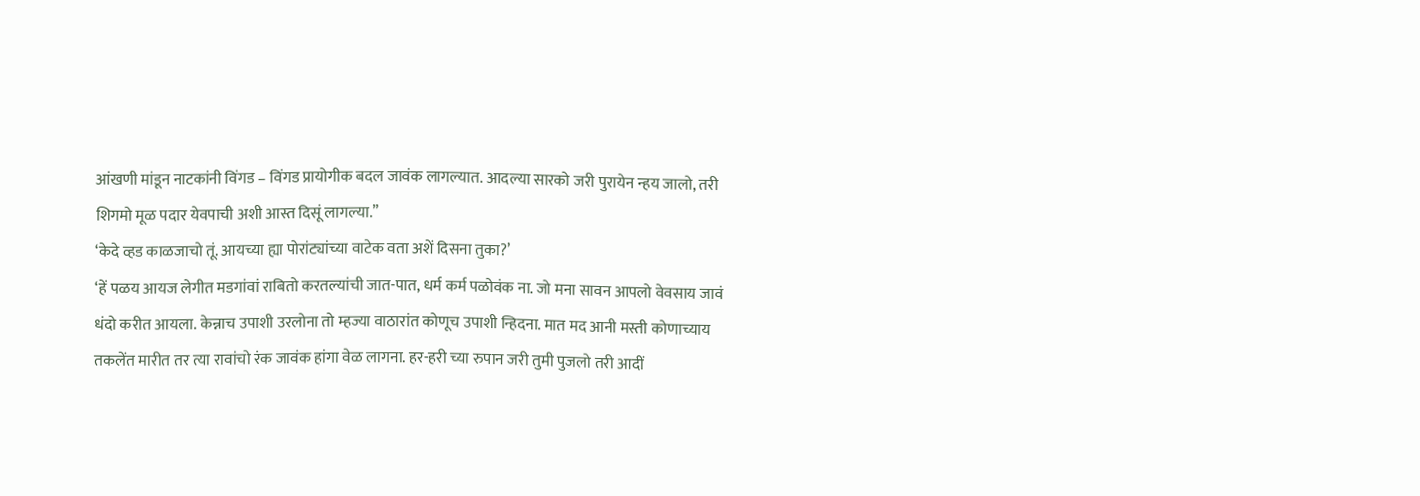आंखणी मांडून नाटकांनी विंगड – विंगड प्रायोगीक बदल जावंक लागल्यात. आदल्या सारको जरी पुरायेन न्हय जालो, तरी शिगमो मूळ पदार येवपाची अशी आस्त दिसूं लागल्या.’’
‘केदे व्हड काळजाचो तूं. आयच्या ह्या पोरांट्यांच्या वाटेक वता अशें दिसना तुका?’
‘हें पळय आयज लेगीत मडगांवां राबितो करतल्यांची जात-पात, धर्म कर्म पळोवंक ना. जो मना सावन आपलो वेवसाय जावं धंदो करीत आयला. केन्नाच उपाशी उरलोना तो म्हज्या वाठारांत कोणूच उपाशी न्हिदना. मात मद आनी मस्ती कोणाच्याय तकलेंत मारीत तर त्या रावांचो रंक जावंक हांगा वेळ लागना. हर-हरी च्या रुपान जरी तुमी पुजलो तरी आदीं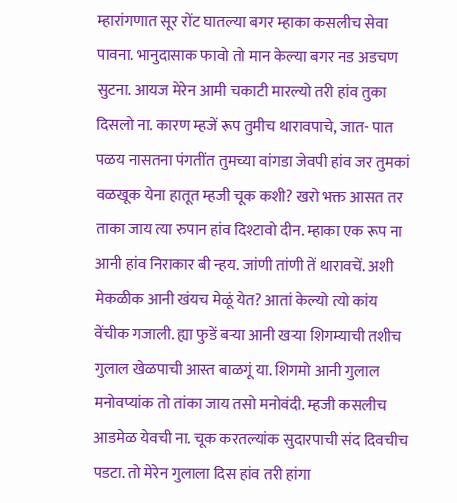म्हारांगणात सूर रोंट घातल्या बगर म्हाका कसलीच सेवा पावना. भानुदासाक फावो तो मान केल्या बगर नड अडचण सुटना. आयज मेरेन आमी चकाटी मारल्यो तरी हांव तुका दिसलो ना. कारण म्हजें रूप तुमीच थारावपाचे, जात- पात पळय नासतना पंगतींत तुमच्या वांगडा जेवपी हांव जर तुमकां वळखूक येना हातूत म्हजी चूक कशी? खरो भक्त आसत तर ताका जाय त्या रुपान हांव दिश्टावो दीन. म्हाका एक रूप ना आनी हांव निराकार बी न्हय. जांणी तांणी तें थारावचें. अशी मेकळीक आनी खंयच मेळूं येत? आतां केल्यो त्यो कांय वेंचीक गजाली. ह्या फुडें बऱ्या आनी खऱ्या शिगम्याची तशीच गुलाल खेळपाची आस्त बाळगूं या. शिगमो आनी गुलाल मनोवप्यांक तो तांका जाय तसो मनोवंदी. म्हजी कसलीच आडमेळ येवची ना. चूक करतल्यांक सुदारपाची संद दिवचीच पडटा. तो मेरेन गुलाला दिस हांव तरी हांगा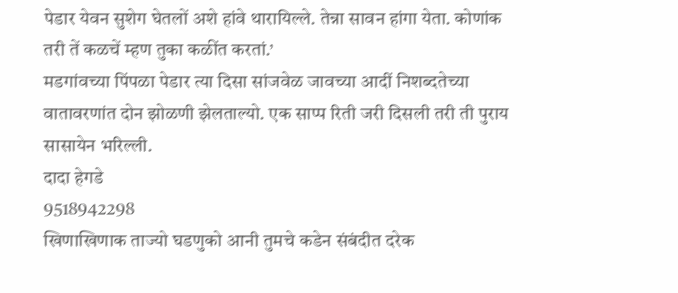पेडार येवन सुशेग घेतलों अशे हांवे थारायिल्ले. तेन्ना सावन हांगा येता. कोणांक तरी तें कळचें म्हण तुका कळींत करतां.’
मडगांवच्या पिंपळा पेडार त्या दिसा सांजवेळ जावच्या आदीं निशब्दतेच्या वातावरणांत दोन झोळणी झेलताल्यो. एक साप्प रिती जरी दिसली तरी ती पुराय सासायेन भरिल्ली.
दादा हेगडे
9518942298
खिणाखिणाक ताज्यो घडणुको आनी तुमचे कडेन संबंदीत दरेक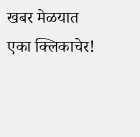खबर मेळयात एका क्लिकाचेर!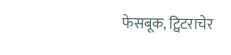फेसबूक, ट्विटराचेर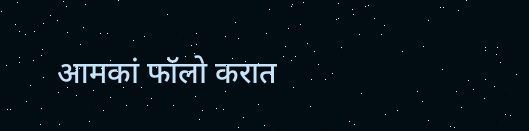आमकां फॉलो करात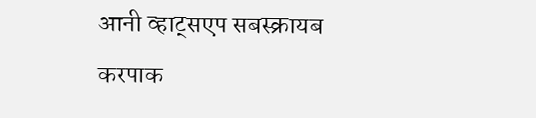आनी व्हाट्सएप सबस्क्रायब करपाक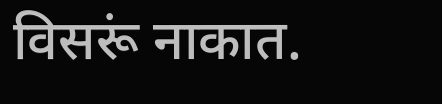विसरूं नाकात.